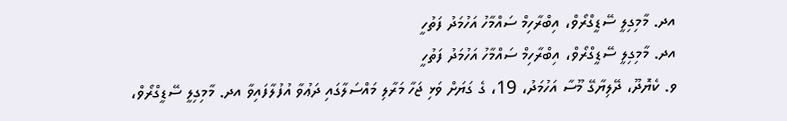އދ. މާމިގިލީ ސޭޑީގްރޯވް، އިބްރާހިމް ސައްމާހު އަހުމަދު ފަތުހީ
އދ. މާމިގިލީ ސޭޑީގްރޯވް، އިބްރާހިމް ސައްމާހު އަހުމަދު ފަތުހީ
ވ. ކެޔޮދޫ، ދޭލިޔާގޭ މޫސާ އަހުމަދު، 19، ގެ ގަޔަށް ވަޅި ޖަހާ މަރާލި މައްސަލާގައި ދަޢުވާ އުފުލާފައިވާ އދ. މާމިގިލީ ސޭޑީގްރޯވް،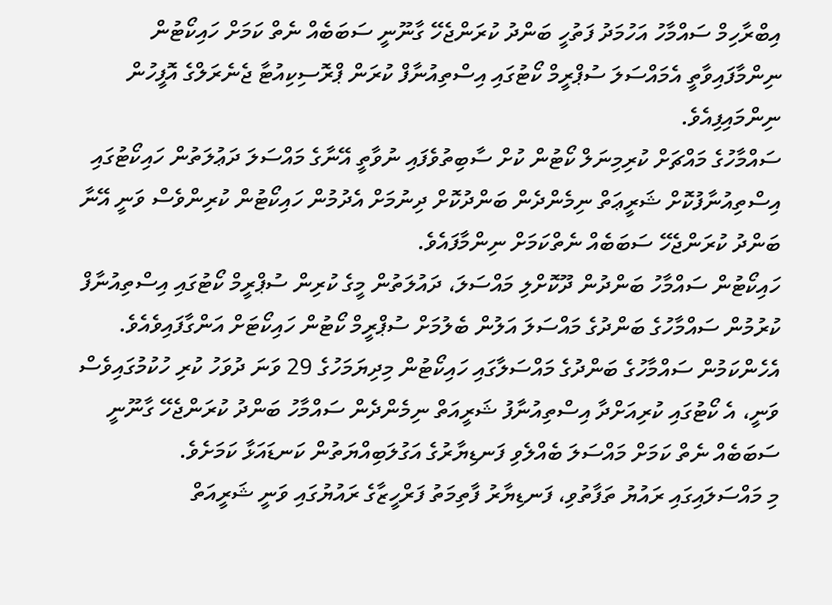އިބްރާހިމް ސައްމާހު އަހުމަދު ފަތުހީ ބަންދު ކުރަންޖެހޭ ގާނޫނީ ސަބަބެއް ނެތް ކަމަށް ހައިކޯޓުން ނިންމާފައިވާތީ އެމައްސަލަ ސުޕްރީމް ކޯޓުގައި އިސްތިއުނާފް ކުރަން ޕްރޮސިކިއުޓާ ޖެނެރަލްގެ އޮފީހުން ނިންމައިފިއެވެ.
ސައްމާހުގެ މައްޗަށް ކުރިމިނަލް ކޯޓުން ކުށް ސާބިތުވެފައި ނުވާތީ އޭނާގެ މައްސަލަ ދަޢުލަތުން ހައިކޯޓުގައި އިސްތިއުނާފުކޮށް ޝަރީޢަތް ނިމެންދެން ބަންދުކޮށް ދިނުމަށް އެދުމުން ހައިކޯޓުން ކުރިންވެސް ވަނީ އޭނާ ބަންދު ކުރަންޖެހޭ ސަބަބެއް ނެތްކަމަށް ނިންމާފައެވެ.
ހައިކޯޓުން ސައްމާހު ބަންދުން ދޫކޮށްލި މައްސަލަ، ދައުލަތުން މީގެ ކުރިން ސުޕްރީމް ކޯޓުގައި އިސްތިއުނާފް ކުރުމުން ސައްމާހުގެ ބަންދުގެ މައްސަލަ އަލުން ބެލުމަށް ސުޕްރީމް ކޯޓުން ހައިކޯޓަށް އަންގާފައިވެއެވެ.
އެހެންކަމުން ސައްމާހުގެ ބަންދުގެ މައްސަލާގައި ހައިކޯޓުން މިދިޔަމަހުގެ 29 ވަނަ ދުވަހު ކުރި ހުކުމުގައިވެސް ވަނީ، އެ ކޯޓުގައި ކުރިއަށްދާ އިސްތިއުނާފު ޝަރީއަތް ނިމެންދެން ސައްމާހު ބަންދު ކުރަންޖެހޭ ގާނޫނީ ސަބަބެއް ނެތް ކަމަށް މައްސަލަ ބެއްލެވި ފަނޑިޔާރުގެ އަގުލަބިއްޔަތުން ކަނޑައަޅާ ކަމަށެވެ.
މި މައްސަލައިގައި ރައުޔު ތަފާތުވި، ފަނޑިޔާރު ފާތިމަތު ފަރްހީޒާގެ ރައުޔުގައި ވަނީ ޝަރީއަތް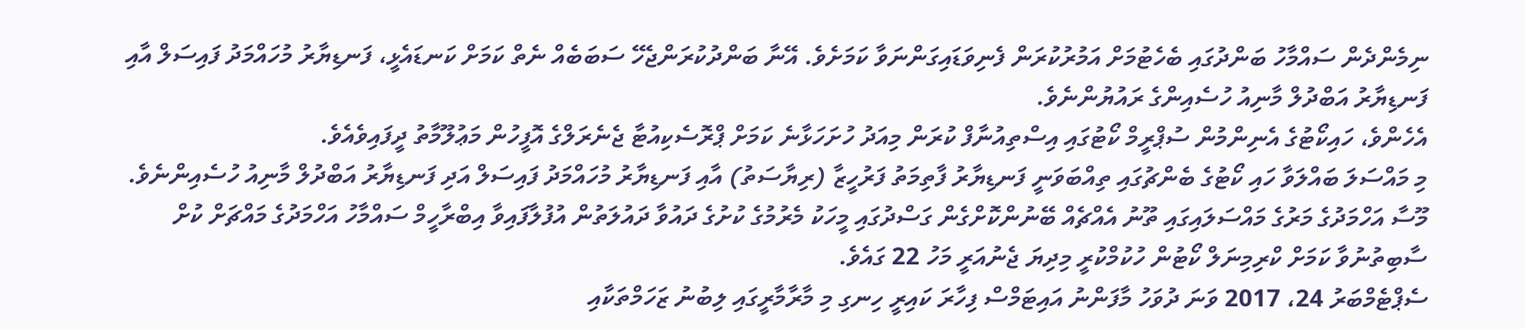ނިމެންދެން ސައްމާހު ބަންދުގައި ބެހެޓުމަށް އަމުރުކުރަން ފެނިވަޑައިގަންނަވާ ކަމަށެވެ. އޭނާ ބަންދުކުރަންޖެހޭ ސަބަބެއް ނެތް ކަމަށް ކަނޑައެޅީ، ފަނޑިޔާރު މުހައްމަދު ފައިސަލް އާއި ފަނޑިޔާރު އަބްދުލް މާނިއު ހުސެއިންގެ ރައުޔުންނެވެ.
އެހެންވެ، ހައިކޯޓުގެ އެނިންމުން ސުޕްރީމް ކޯޓުގައި އިސްތިއުނާފް ކުރަން މިއަދު ހުށަހަޅާނެ ކަމަށް ޕްރޮސެކިއުޓާ ޖެނެރަލްގެ އޮފީހުން މަޢުލޫމާތު ދީފައިވެއެވެ.
މި މައްސަލަ ބައްލަވާ ހައި ކޯޓުގެ ބެންޗުގައި ތިއްބަވަނީ ފަނޑިޔާރު ފާތިމަތު ފަރުހީޒާ (ރިޔާސަތު) އާއި ފަނޑިޔާރު މުހައްމަދު ފައިސަލް އަދި ފަނޑިޔާރު އަބްދުލް މާނިއު ހުސެއިންނެވެ.
މޫސާ އަހްމަދުގެ މަރުގެ މައްސަލައިގައި ތޫނު އެއްޗެއް ބޭނުންކޮށްގެން ގަސްދުގައި މީހަކު މެރުމުގެ ކުށުގެ ދައުވާ ދައުލަތުން އުފުލާފައިވާ އިބްރާހީމް ސައްމާހު އަހްމަދުގެ މައްޗަށް ކުށް ސާބިތުނުވާ ކަމަށް ކްރިމިނަލް ކޯޓުން ހުކުމްކުރީ މިދިޔަ ޖެނުއަރީ މަހު 22 ގައެވެ.
ސެޕްޓެމްބަރު 24، 2017 ވަނަ ދުވަހު މާފަންނު އައިޓަމްސް ފިހާރަ ކައިރީ ހިނގި މި މާރާމާރީގައި ލިބުނު ޒަހަމްތަކާއި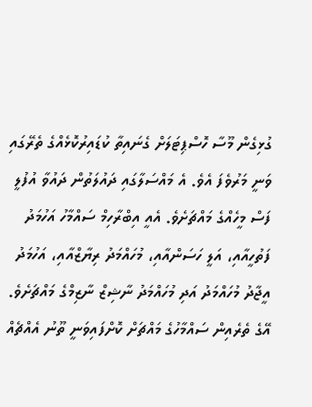ގުޅިގެން މޫސާ ހޮސްޕިޓަލަށް ގެނައިތާ ކުޑައިރުކޮޅެއްގެ ތެރޭގައި ވަނީ މަރުވެފަ އެވެ. އެ މައްސަލާގައި ދައުލަތުން ދައުވާ އުފުލީ ފަސް މީހެއްގެ މައްޗަށެވެ. އެއީ އިބްރާހިމް ސައްމާހު އަހުމަދު ފަތުހީއާއި، އަލީ ހަސަންއާއި، މުހައްމަދު ރިޔާޒްއާއި، އަހުމަދު އީޖާދު މުހައްމަދު އަދި މުހައްމަދު ނާޝިޒް ނާޒިމްގެ މައްޗަށެވެ.
އޭގެ ތެރެއިން ސައްމާހުގެ މައްޗަށް ކޮށްފައިވަނީ ތޫނު އެއްޗެއް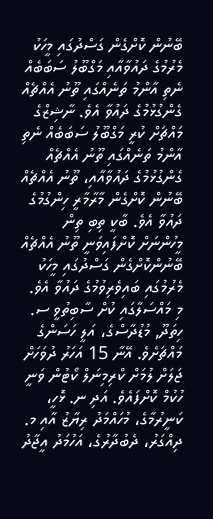ބޭނުން ކޮށްގެން ގަސްދުގައި މީހަކު މެރުމުގެ ދައުވާއާއި މަގްބޫލު ސަބަބެއް ނެތި އާންމު ތަނެއްގައި ތޫނު އެއްޗެއް ގެންގުޅުމުގެ ދައުވާ އެވެ. ނާޝިޒްގެ މައްޗަށް ކުރީ މަގްބޫލު ސަބަބެއް ނެތި އާންމު ތަނެއްގައި ތޫނު އެއްޗެއް ގެންގުޅުމުގެ ދައުވާއާއި، ތޫނު އެއްޗެއް ބޭނުން ކޮށްގެން މާރާމާރީ ހިންގުމުގެ ދައުވާ އެވެ. ބާކީ ތިބި ތިން މީހުންނަށް ކޮށްފައިވަނީ ތޫނު އެއްޗެއް ބޭނުންކޮށްގެން ގަސްދުގައި މީހަކު މެރުމުގައި ބައިވެރިވުމުގެ ދައުވާ އެވެ.
މި މައްސަލާގައި ކުށް ސާބިތުވީ ސ. ހިތަދޫ, މުޑުދާސްގެ، އަލީ ހަސަންގެ މައްޗަށެވެ. އޭނާ 15 އަހަރު ދުވަހަށް ޖަލަށް ލުމަށް ކްރިމިނަލް ކޯޓުން ވަނީ ހުކުމް ކޮށްފައެވެ. އަދި ނ. ޅޮހީ، ކަނީރުމާގެ، މުހައްމަދު ރިޔާޒު އާއި މ. ދިއްގަރު، ދެބުދާރުގެ، އަހުމަދު އީޖާދު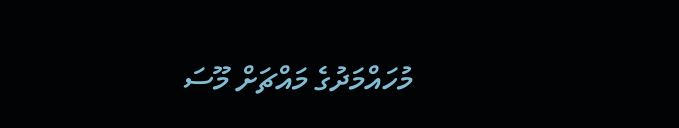މުހައްމަދުގެ މައްޗަށް މޫސަ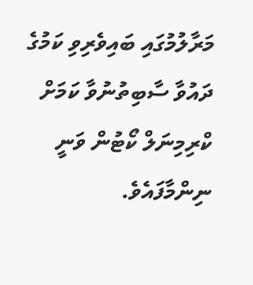މަރާލުމުގައި ބައިވެރިވި ކަމުގެ ދައުވާ ސާބިތުނުވާ ކަމަށް ކްރިމިނަލް ކޯޓުން ވަނީ ނިންމާފައެވެ.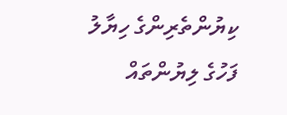ކިޔުންތެރިންގެ ހިޔާލު
ފަހުގެ ލިޔުންތައް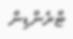ޓްރެންޑިން